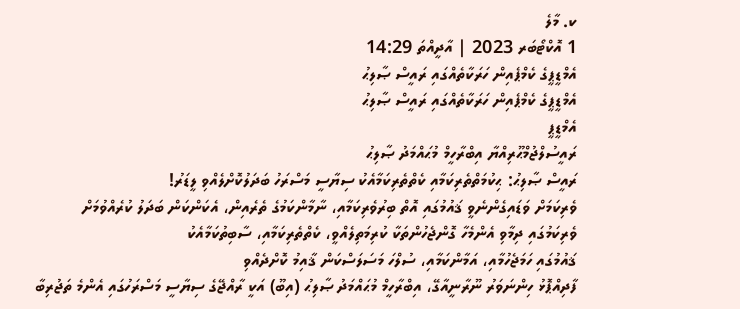ކ. މާލެ
1 އޮކްޓޯބަރ 2023 | އާދީއްތަ 14:29
އެމްޑީޕީގެ ކެމްޕެއިން ހަރަކާތެއްގައި ރައީސް ޞާލިޙު
އެމްޑީޕީގެ ކެމްޕެއިން ހަރަކާތެއްގައި ރައީސް ޞާލިޙު
އެމްޑީޕީ
ރައީސުލްޖުމްޙޫރިއްޔާ އިބްރާހީމް މުޙައްމަދު ޞާލިޙު
ރައީސް ޞާލިޙު: ޙިކުމަތްތެރިކަމާއި ކެތްތެރިކަމާއެކު ސިޔާސީ މަސްރަހު ބަދަލުކޮށްލެއްވި ލީޑަރު!
ވެރިކަމަށް ވަޑައިގެންނެވީ ޤައުމުގައި އޮތް ބިރުވެރިކަމާއި، ނާމާންކަމުގެ ތެރެއިން، އެކަންކަން ބަދަލު ކުރެއްވުމަށް
ވެރިކަމުގައި ދިމާވި އެންމެހާ ގޮންޖެހުންތަކާ ކުރިމަތިލެއްވީ، ކެތްތެރިކަމާއި، ސާބިތުކަމާއެކު
ޤައުމުގައި ހަމަޖެހުމާއި، އަމާންކަމާއި، ސުލްހަ މަސަލަސްކަން ޤާއިމު ކޮށްދެއްވި
ފާދިއްޕޮޅު ހިންނަވަރު ނޫރާނީއާގޭ، އިބްރާހީމް މުޙައްމަދު ޞާލިޙު (އިބޫ) އަކީ ރާއްޖޭގެ ސިޔާސީ މަސްރަހުގައި އެންމެ ތަޖުރިބާ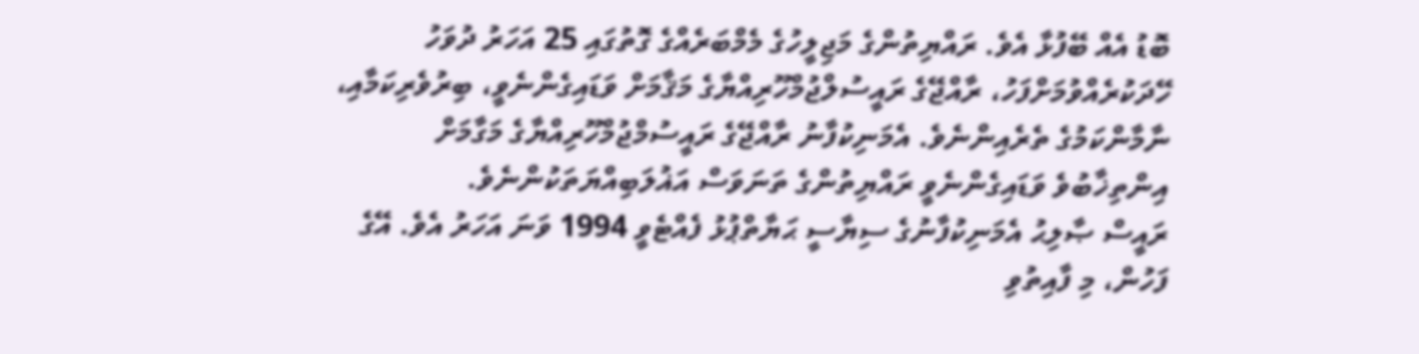ބޮޑު އެއް ބޭފުޅާ އެވެ. ރައްޔިތުންގެ މަޖިލީހުގެ މެމްބަރެއްގެ ގޮތުގައި 25 އަހަރު ދުވަހު ހޭދަކުރެއްވުމަށްފަހު، ރާއްޖޭގެ ރައީސުލްޖުމްހޫރިއްޔާގެ މަޤާމަށް ވަޑައިގެންނެވީ، ބިރުވެރިކަމާއި، ނާމާންކަމުގެ ތެރެއިންނެވެ. އެމަނިކުފާނު ރާއްޖޭގެ ރައީސުމްޖުމްހޫރިއްޔާގެ މަގާމަށް އިންތިޚާބުވެ ވަޑައިގެންނެވީ ރައްޔިތުންގެ ތަނަވަސް އަޣުލަބިއްޔަތަކުންނެވެ.
ރައީސް ޞާލިޙު އެމަނިކުފާނުގެ ސިޔާސީ ޙަޔާތްޕުޅު ފެއްޓެވީ 1994 ވަނަ އަހަރު އެވެ. އޭގެ ފަހުން، މި ފާއިތުވި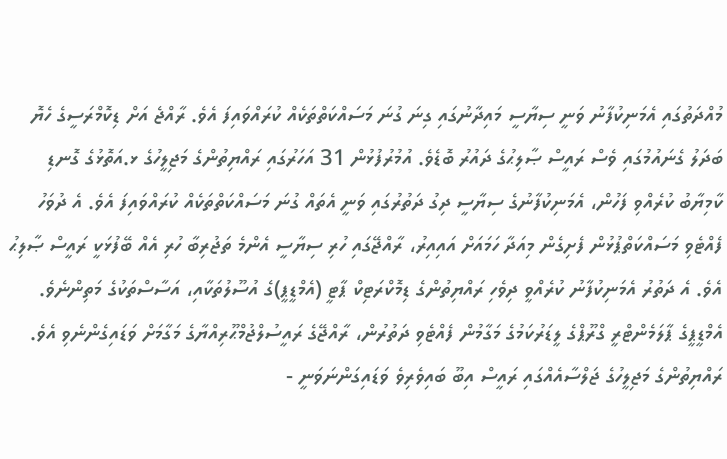މުއްދަތުގައި އެމަނިކުފާނު ވަނީ ސިޔާސީ މައިދާނުގައި ގިނަ ގުނަ މަސައްކަތްތަކެއް ކުރައްވައިފަ އެވެ. ރާއްޖެ އަށް ޑިކޮމްރަސީގެ ހެޔޮ ބަދަލު ގެނައުމުގައި ވެސް ރައީސް ޞާލިޙުގެ ދައުރު ބޮޑެވެ. އުމުރުފުޅުން 31 އަހަރުގައި ރައްޔިތުންގެ މަޖިލީހުގެ ޅ.އަތޮޅުގެ ގޮނޑި ކާމިޔާބު ކުރެއްވި ފަހުން، އެމަނިކުފާނުގެ ސިޔާސީ ދިގު ދަތުރުގައި ވަނީ އެތައް ގުނަ މަސައްކަތްތަކެއް ކުރައްވައިފަ އެވެ. އެ ދުވަހު ފެއްޓެވި މަސައްކަތްޕުޅުން ފެށިގެން މިއަދާ ހަމައަށް އައިއިރު، ރާއްޖޭގައި ހުރި ސިޔާސީ އެންމެ ތަޖުރިބާ ހުރި އެއް ބޭފުޅަކީ ރައީސް ޞާލިޙު އެވެ. އެ ދަތުރު އެމަނިކުފާނު ކުރެއްވީ ދިވެހި ރައްޔިތުންގެ ޑިމޮކްރަޓިކް ޕާޓީ (އެމްޑީޕީ)ގެ އުސޫލުތަކާއި، އަސާސްތަކުގެ މަތިންނެވެ. އެމްޑީޕީގެ ޕާލަމެންޓްރީ ގްރޫޕްގެ ލީޑަރުކަމުގެ މަގާމުން ފެއްޓެވި ދަތުރުން، ރާއްޖޭގެ ރައީސުލްޖުމްޙޫރިއްޔާގެ މަގާމަށް ވަޑައިގެންނެވި އެވެ.
ރައްޔިތުންގެ މަޖިލީހުގެ ޖަލްސާއެއްގައި ރައީސް އިބޫ ބައިވެރިވެ ވަޑައިގަންނަވަނީ -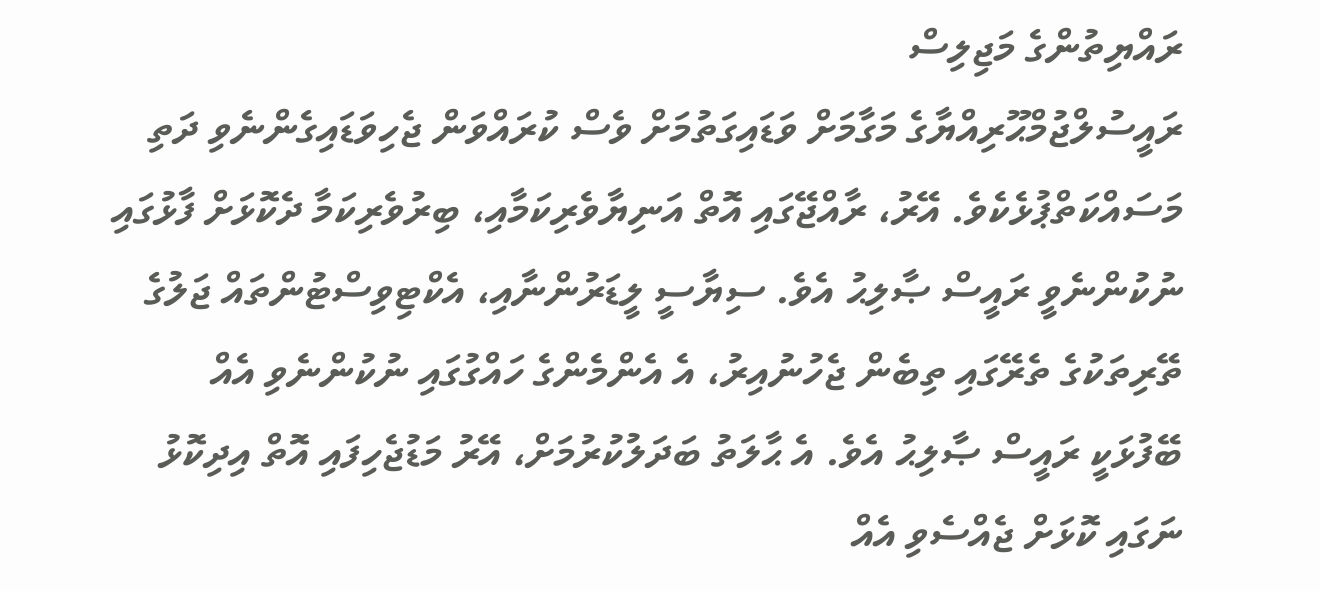ރައްޔިތުންގެ މަޖިލިސް
ރައީސުލްޖުމްޙޫރިއްޔާގެ މަގާމަށް ވަޑައިގަތުމަށް ވެސް ކުރައްވަން ޖެހިވަޑައިގެންނެވި ދަތި މަސައްކަތްޕުޅެކެވެ. އޭރު، ރާއްޖޭގައި އޮތް އަނިޔާވެރިކަމާއި، ބިރުވެރިކަމާ ދެކޮޅަށް ފާޅުގައި ނުކުންނެވީ ރައީސް ޞާލިޙު އެވެ. ސިޔާސީ ލީޑަރުންނާއި، އެކްޓިވިސްޓުންތައް ޖަލުގެ ތޭރިތަކުގެ ތެރޭގައި ތިބެން ޖެހުނުއިރު، އެ އެންމެންގެ ހައްގުގައި ނުކުންނެވި އެއް ބޭފުޅަކީ ރައީސް ޞާލިޙު އެވެ. އެ ޙާލަތު ބަދަލުކުރުމަށް، އޭރު މަޑުޖެހިފައި އޮތް އިދިކޮޅު ނަގައި ކޮޅަށް ޖެއްސެވި އެއް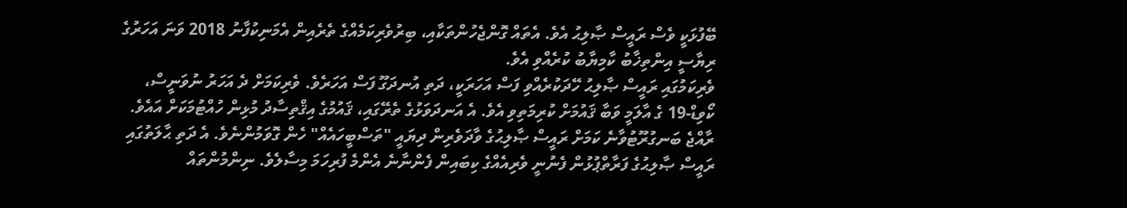ބޭފުޅަކީ ވެސް ރައީސް ޞާލިޙު އެވެ. އެތައް ގޮންޖެހުންތަކާއި، ބިރުވެރިކަމެއްގެ ތެރެއިން އެމަނިކުފާނު 2018 ވަނަ އަހަރުގެ ރިޔާސީ އިންތިޚާބު ކާމިޔާބު ކުރެއްވި އެވެ.
ވެރިކަމުގައި ރައީސް ޞާލިޙު ހޭދަކުރެއްވި ފަސް އަހަރަކީ، ދަތި އުނދަގޫ ފަސް އަހަރެވެ. ވެރިކަމަށް ދެ އަހަރު ނުވަނީސް، ކޯވިޑް-19 ގެ އާލަމީ ވަބާ ޤައުމަށް ކުރިމަތިވި އެވެ. އެ އަނދަވަޅުގެ ތެރޭގައި، ޤައުމުގެ އިޤްތިސާދު މުޅިން ހުއްޓުމަކަށް އައެވެ. ރާއްޖެ ބަނގުރޫޓުވާނެ ކަމަށް ރައީސް ޞާލިޙުގެ ވާދަވެރިން ދިޔައީ "ތަސްބީހައެއް" ހެން ގޮވަމުންނެވެ. އެ ދަތި ޙާލަތުގައި ރައީސް ޞާލިޙުގެ ފަރާތްޕުޅުން ފެނުނީ ވެރިއެއްގެ ކިބައިން ފެންނާނެ އެންމެ ފުރިހަމަ މިސާލެވެ. ނިންމުންތައް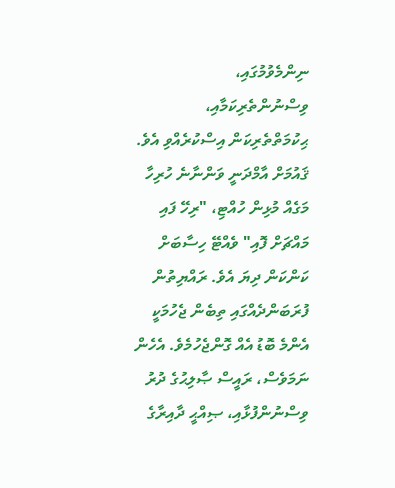ނިންމެވުމުގައި، ވިސްނުންތެރިކަމާއި، ޙިކުމަތްތެރިކަން އިސްކުރެއްވި އެވެ.
ޤައުމަށް އާމްދަނީ ވަންނާނެ ހުރިހާ މަގެއް މުޅިން ހުއްޓި، "ރިހޭ ފައި މައްޗަށް ފޮއި" ވެއްޓޭ ހިސާބަށް ކަންކަން ދިޔަ އެވެ. ރައްޔިތުން ފުރަބަންދެއްގައި ތިބެން ޖެހުމަކީ އެންމެ ބޮޑު އެއް ގޮންޖެހުމެވެ. އެހެން ނަމަވެސް، ރައީސް ޞާލިޙުގެ ދުރު ވިސްނުންފުޅާއި، ޞިއްޙީ ދާއިރާގެ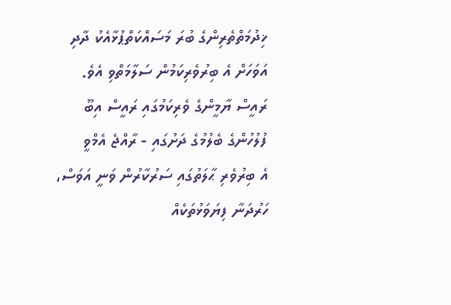ޚިދުމަތްތެރިންގެ ބުރަ މަސައްކަތްޕުޅާއެކު ދާދި އަވަހަށް އެ ބިރުވެރިކަމުން ސަލާމަތްވި އެވެ.
ރައީސް ޔާމީންގެ ވެރިކަމުގައި ރައީސް އިބޫ ފުލުހުންގެ ބެލުމުގެ ދަށުގައި - ރާއްޖެ އެމްވީ
އެ ބިރުވެރި ޙާލަތުގައި ސަރުކާރުން ވަނީ އަވަސް، ހަރުދަނާ ފިޔަވަޅުތަކެއް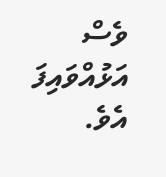ވެސް އަޅުއްވައިފަ އެވެ.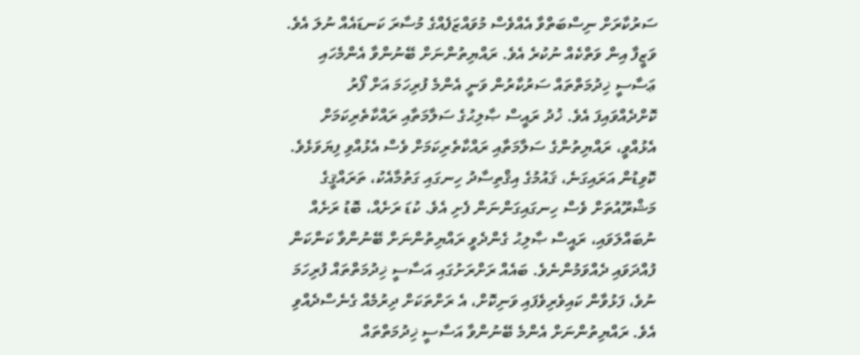ސަރުކާރަށް ނިސްބަތްވާ އެއްވެސް މުވައްޒަފެއްގެ މުސާރަ ކަނޑައެއް ނުލަ އެވެ. ވަޒީފާ އިން ވަތްކެއް ނުކުރެ އެވެ. ރައްޔިތުންނަށް ބޭނުންވާ އެންމެހައި ޢަސާސީ ޚިދުމަތްތައް ސަރުކާރުން ވަނީ އެންމެ ފުރިހަމަ އަށް ފޯރު ކޮށްދެއްވައިފަ އެވެ. ޚުދު ރައީސް ޞާލިޙުގެ ސަލާމަތާއި ރައްކާތެރިކަމަށް އެޅުއްވީ، ރައްޔިތުންގެ ސަލާމަތާއި ރައްކާތެރިކަމަށް ވެސް އެޅުއްވި ފިޔަވަޅެވެ.
ކޮވިޑުން އަރައިގަނެ، ޤައުމުގެ އިޤްތިސާދު ހިނގައި ގަތުމާއެކު، ތަރައްޤީގެ މަޝްރޫއުތަށް ވެސް ހިނގައިގަންނަން ފެށި އެވެ. ކުޑަ ރަށެއް، ބޮޑު ރަށެއް ނުބައްލަވައި، ރައީސް ޞާލިޙު ގެންދެވީ ރައްޔިތުންނަށް ބޭނުންވާ ކަންކަން ފުއްދަވައި ދެއްވަމުންނެވެ. ބައެއް ރަށްރަށުގައި އަސާސީ ޚިދުމަތްތައް ފުރިހަމަ ނުވެ، ފަޅުވާން ކައިވެރިވެފައި ވަނިކޮށް، އެ ރަށްތަކަށް ދިރުމެއް ގެނެސްދެއްވި އެވެ. ރައްޔިތުންނަށް އެންމެ ބޭނުންވާ އަސާސީ ޚިދުމަތްތައް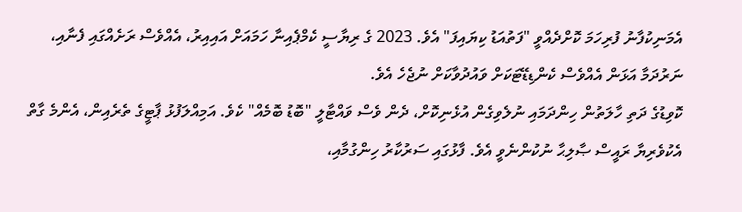އެމަނިކުފާނު ފުރިހަމަ ކޮށްދެއްވީ "ފަތުއަޑު ކިޔައިފަ" އެވެ. 2023 ގެ ރިޔާސީ ކެމްޕެއިނާ ހަމައަށް އައިއިރު، އެއްވެސް ރަށެއްގައި ފެނާއި، ނަރުދަމާ އަޅަން އެއްވެސް ކެންޑިޑޭޓަކަށް ވައުދުވާކަށް ނުޖެހެ އެވެ.
ކޮވިޑުގެ ދަތި ހާލަތުން ހިންދަމައި ނުލެވިގެން އުޅެނިކޮށް، ދެން ވެސް ވައްޓާލީ "ބޮޑު ބޮމެއް" ކެވެ. އަމިއްލަފުޅު ޕާޓީގެ ތެރެއިން، އެންމެ ގާތް އެކުވެރިޔާ ރައީސް ޞާލިޙާ ނުކުންނެވީ އެވެ. ފާޅުގައި ސަރުކާރު ހިންގުމާއި،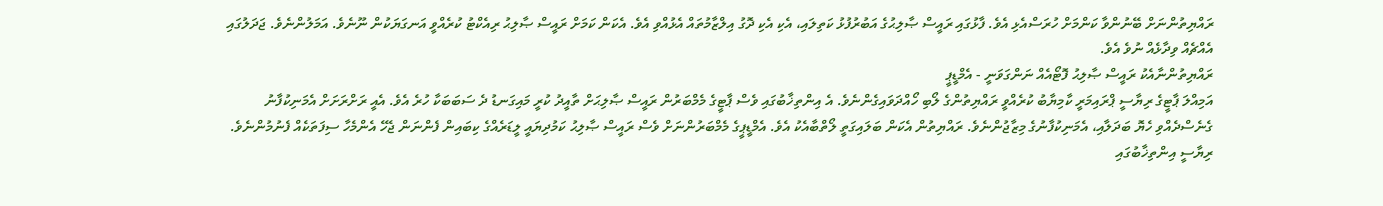ރައްޔިތުންނަށް ބޭނުންވާ ކަންމަށް ހުރަސްއެޅި އެވެ. ފާޅުގައި ރައީސް ޞާލިޙުގެ އަބުރުފުޅު ކަތިލައި، އެކި އެކި ދޮގު އިލްޒާމުތައް އެޅުއްވި އެވެ. އެކަން ކަމަށް ރައީސް ޞާލިޙު ރިއެކްޓު ކުރެއްވީ އަނގަޔަކުން ނޫނެވެ. އަމަލުންނެވެ. ޖަދަލުގައި އެއްޗެއް ވިދާޅެއް ނުވެ އެވެ.
ރައްޔިތުންނާއެކު ރައީސް ޞާލިޙު ފޮޓޯއެއް ނަންގަވަނީ - އެމްޑީޕީ
އަމިއްލަ ޕާޓީގެ ރިޔާސީ ޕްރައިމަރީ ކާމިޔާބު ކުރެއްވީ ރައްޔިތުންގެ ލޯބި ހޯއްދަވައިގެންނެވެ. އެ އިންތިޚާބުގައި ވެސް ޕާޓީގެ މެމްބަރުން ރައީސް ޞާލިޙަށް ތާއީދު ކުރީ މައިގަނޑު ދެ ސަބަބަކާ ހުރެ އެވެ. އެއީ ރަށްރަށަށް އެމަނިކުފާނު ގެނެސްދެއްވި ހެޔޮ ބަދަލާއި، އެމަނިކުފާނުގެ މިޒާޖުންނެވެ. ރައްޔިތުން އެކަން ބަލައިގަތީ ލޯތްބާއެކު އެވެ. އެމްޑީޕީގެ މެމްބަރުންނަށް ވެސް ރައީސް ޞާލިޙު ކަމުދިޔައީ ލީޑަރެއްގެ ކިބައިން ފެންނަން ޖެހޭ އެންމެހާ ސިފަތަކެއް ފެނުމުންނެވެ.
ރިޔާސީ އިންތިޚާބުގައި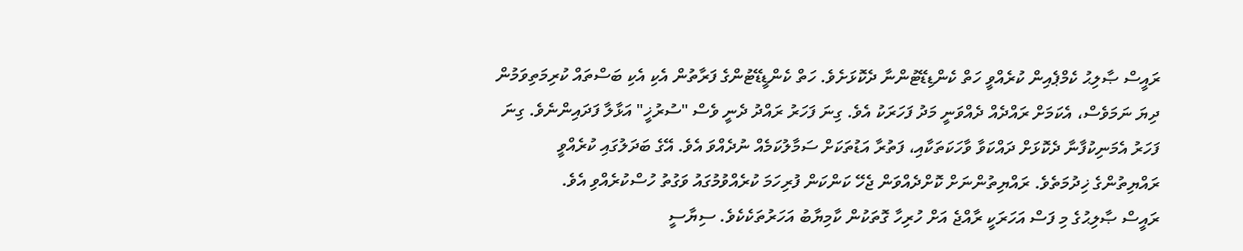ރައީސް ޞާލިޙު ކެމްޕެއިން ކުރެއްވީ ހަތް ކެންޑިޑޭޓުންނާ ދެކޮޅަށެވެ. ހަތް ކެންޑީޑޭޓުންގެ ފަރާތުން އެކި އެކި ބަސްތައް ކުރިމަތިވަމުން ދިޔަ ނަމަވެސް، އެކަމަށް ރައްދެއް ދެއްވަނީ މަދު ފަހަރަކު އެވެ. ގިނަ ފަހަރު ރައްދު ދެނީ ވެސް "ސުރުޚީ" އަޅާލާ ފަދައިންނެވެ. ގިނަ ފަހަރު އެމަނިކުފާނާ ދެކޮޅަށް ދައްކަވާ ވާހަކަތަކާއި، ފަތުރާ އަޑުތަކަށް ސަމާލުކަމެއް ނުދެއްވަ އެވެ. އޭގެ ބަދަލުގައި ކުރެއްވީ ރައްޔިތުންގެ ޚިދުމަތެވެ. ރައްޔިތުންނަށް ކޮށްދެއްވަން ޖެހޭ ކަންކަން ފުރިހަމަ ކުރެއްވުމުގައު ވަގުތު ހުސްކުރެއްވި އެވެ.
ރައީސް ޞާލިޙުގެ މި ފަސް އަހަރަކީ ރާއްޖެ އަށް ހުރިހާ ގޮތަކުން ކާމިޔާބު އަހަރުތަކެކެވެ. ސިޔާސީ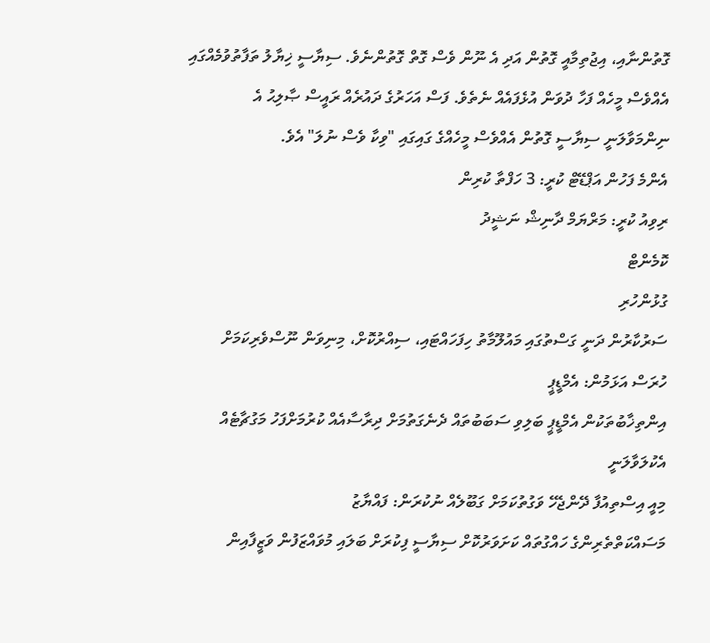ގޮތުންނާއި، އިޖުތިމާއީ ގޮތުން އަދި އެ ނޫން ވެސް ގޮތް ގޮތުންނެވެ. ސިޔާސީ ޚިޔާލު ތަފާތުވުމެއްގައި އެއްވެސް މީހެއް ފަހާ ދުވަން އުޅެފައެއް ނެތެވެ. ފަސް އަހަރުގެ ދައުރެއް ރައީސް ޞާލިޙު އެ ނިންމަވާލަނީ ސިޔާސީ ގޮތުން އެއްވެސް މީހެއްގެ ގައިގައި "ވިކާ ވެސް ނުލަ" އެވެ.
އެންމެ ފަހުން އަޕްޑޭޓް ކުރީ: 3 ހަފްތާ ކުރިން
ރިވިއު ކުރީ: މަރްޔަމް ދާނިޝް ނަޝީދު
ކޮމެންޓް
ގުޅުންހުރި
ސަރުކާރުން ދަނީ ގަސްތުގައި މައުލޫމާތު ހިފަހައްޓައި، ސިއްރުކޮށް، މިނިވަން ނޫސްވެރިކަމަށް ހުރަސް އަޅަމުން: އެމްޑީޕީ
އިންތިޚާބުތަކުން އެމްޑީޕީ ބަލިވި ސަބަބުތައް ދެނެގަތުމަށް ދިރާސާއެއް ކުރުމަށްފަހު މަގުޗާޓެއް އެކުލަވާލަނީ
މިއީ އިސްތިއުފާ ދޭންޖެހޭ ވަގުތުކަމަށް ގަބޫލެއް ނުކުރަން: ފައްޔާޒު
މަސައްކަތްތެރިންގެ ހައްގުތައް ކަށަވަރުކޮށް ސިޔާސީ ފިކުރަށް ބަލައި މުވައްޒަފުން ވަޒީފާއިން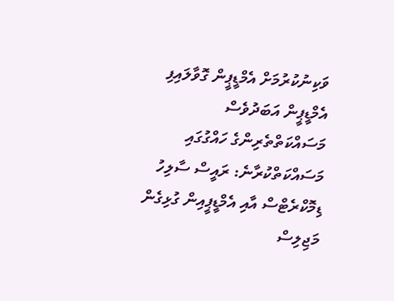ވަކިނުކުރުމަށް އެމްޑީޕީން ގޮވާލައިފި
އެމްޑީޕީން އަބަދުވެސް މަސައްކަތްތެރިންގެ ހައްގުގައި މަސައްކަތްކުރާނެ: ރައީސް ސާލިހު
ޑިމޮކްރެޓްސް އާއި އެމްޑީޕީއިން ގުޅިގެން މަޖިލިސް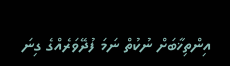އިންތިޚާބަށް ނުކުތް ނަމަ ފުދޭވަރެއްގެ ގިނަ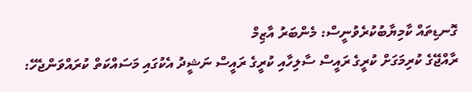ގޮނޑިތައް ކާމިޔާބުކުރެވުނީސް: މެންބަރު އާޒިމް
ރާއްޖޭގެ ކުރިމަގަށް ކުރީގެ ރައީސް ސާލިހާއި ކުރީގެ ރައީސް ނަޝީދު އެކުގައި މަސައްކަތް ކުރައްވަންޖެހޭ: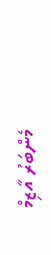މެންބަރު އާޒިމް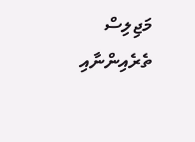މަޖިލިސް ތެރެއިންނާއި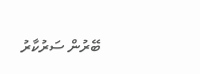ބޭރުން ސަރުކާރު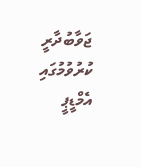ޖަވާބުދާރީ ކުރުވުމުގައި އެމްޑީޕީ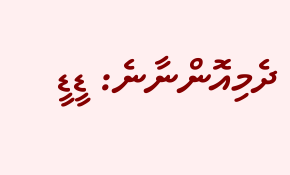ދެމިއޮންނާނެ: ޑީޑީ